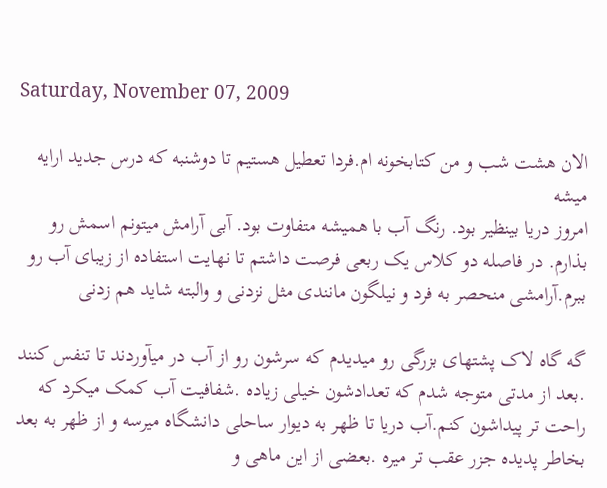Saturday, November 07, 2009

الان هشت شب و من کتابخونه ام.فردا تعطیل هستیم تا دوشنبه كه درس جدید ارایه میشه
امروز دریا بینظیر بود. رنگ آب با همیشه متفاوت بود. آبی آرامش میتونم اسمش رو بذارم. در فاصله دو کلاس یک ربعی فرصت داشتم تا نهایت استفاده از زیبای آب رو ببرم.آرامشی منحصر به فرد و نیلگون مانندی مثل نزدنی و والبته شاید هم زدنی

گه گاه لاک پشتهای بزرگی رو میدیدم كه سرشون رو از آب در میآوردند تا تنفس کنند .بعد از مدتی متوجه شدم كه تعدادشون خیلی زیاده .شفافیت آب کمک میکرد كه راحت تر پیداشون کنم.آب دریا تا ظهر به دیوار ساحلی دانشگاه میرسه و از ظهر به بعد بخاطر پدیده جزر عقب تر میره .بعضی از این ماهی و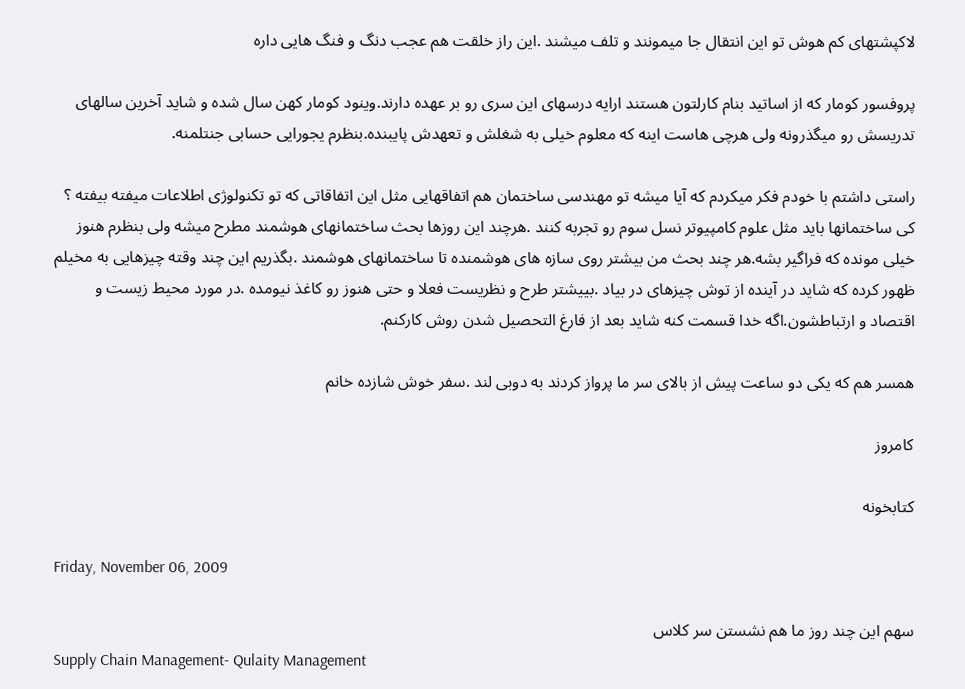لاکپشتهای کم هوش تو این انتقال جا میمونند و تلف میشند .این راز خلقت هم عجب دنگ و فنگ هایی داره

پروفسور کومار كه از اساتید بنام کارلتون هستند ارایه درسهای این سری رو بر عهده دارند.وینود کومار کهن سال شده و شاید آخرین سالهای تدریسش رو میگذرونه ولی هرچی هاست اینه كه معلوم خیلی به شغلش و تعهدش پایبنده.بنظرم یجورایی حسابی جنتلمنه.

راستی داشتم با خودم فکر میکردم كه آیا میشه تو مهندسی ساختمان هم اتفاقهایی مثل این اتفاقاتی كه تو تکنولوژی اطلاعات میفته بیفته ؟ کی ساختمانها باید مثل علوم کامپیوتر نسل سوم رو تجربه کنند .هرچند این روزها بحث ساختمانهای هوشمند مطرح میشه ولی بنظرم هنوز خیلی مونده كه فراگیر بشه.هر چند بحث من بیشتر روی سازه های هوشمنده تا ساختمانهای هوشمند .بگذریم این چند وقته چیزهایی به مخیلم ظهور کرده كه شاید در آینده از توش چیزهای در بیاد .بییشتر طرح و نظریست فعلا و حتی هنوز رو کاغذ نیومده .در مورد محیط زیست و اقتصاد و ارتباطشون.اگه خدا قسمت کنه شاید بعد از فارغ التحصیل شدن روش کارکنم.

همسر هم كه یکی دو ساعت پیش از بالای سر ما پرواز کردند به دوبی لند .سفر خوش شازده خانم

کامروز

کتابخونه

Friday, November 06, 2009

سهم این چند روز ما هم نشستن سر کلاس
Supply Chain Management- Qulaity Management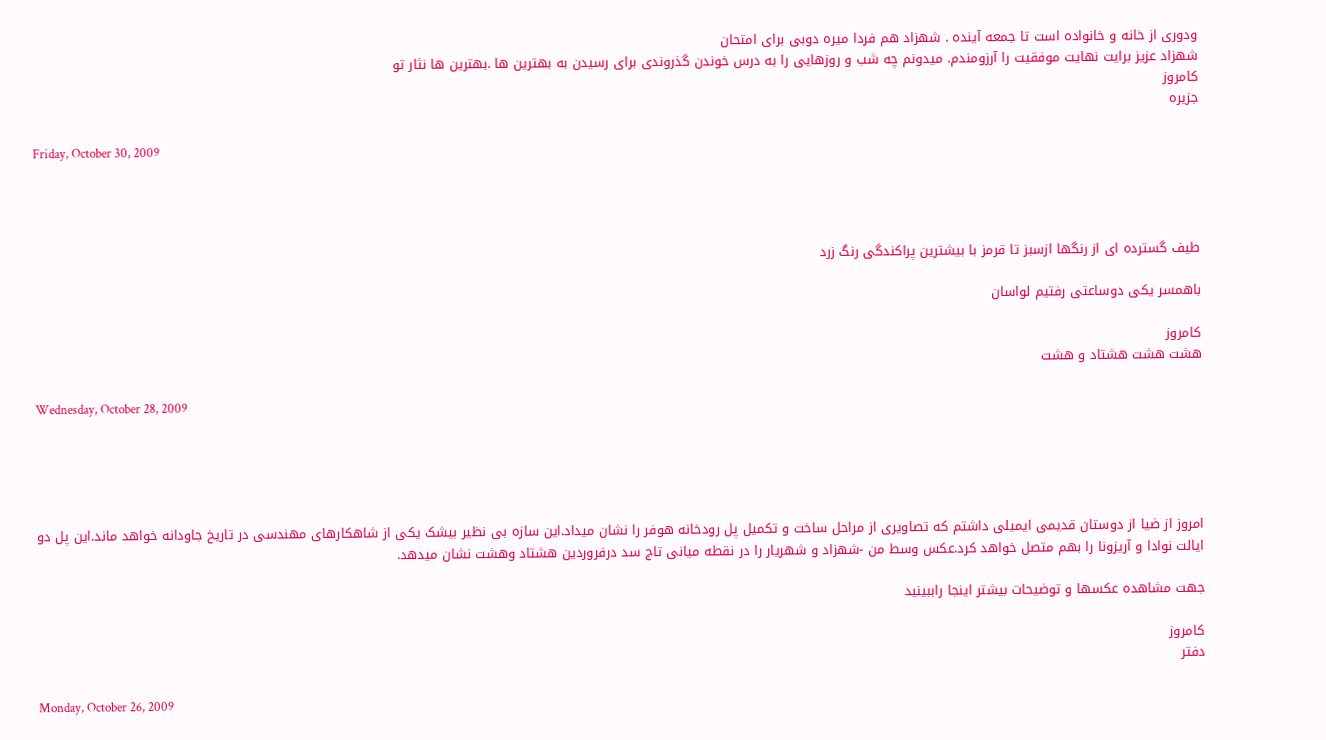ودوری از خانه و خانواده است تا جمعه آینده . شهزاد هم فردا میره دوبی برای امتحان
شهزاد عزیز برایت نهایت موفقیت را آرزومندم. میدونم چه شب و روزهایی را به درس خوندن گذروندی برای رسیدن به بهترین ها .بهترین ها نثار تو
کامروز
جزیره

Friday, October 30, 2009




طیف گسترده ای از رنگها ازسبز تا قرمز با بیشترین پراکندگی رنگ زرد

باهمسر یکی دوساعتی رفتیم لواسان

کامروز
هشت هشت هشتاد و هشت

Wednesday, October 28, 2009





امروز از ضیا از دوستان قدیمی ایمیلی داشتم که تصاویری از مراحل ساخت و تکمیل پل رودخانه هوفر را نشان میداد.این سازه بی نظیر بیشک یکی از شاهکارهای مهندسی در تاریخ جاودانه خواهد ماند.این پل دو ایالت نوادا و آریزونا را بهم متصل خواهد کرد.عکس وسط من -شهزاد و شهریار را در نقطه میانی تاج سد درفروردین هشتاد وهشت نشان میدهد.

جهت مشاهده عکسها و توضیحات بیشتر اینجا راببینید

کامروز
دفتر

Monday, October 26, 2009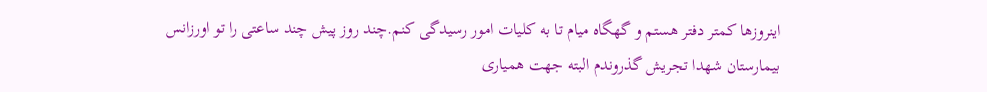اینروزها کمتر دفتر هستم و گهگاه میام تا به کلیات امور رسیدگی کنم.چند روز پیش چند ساعتی را تو اورزانس بیمارستان شهدا تجریش گذروندم البته جهت همیاری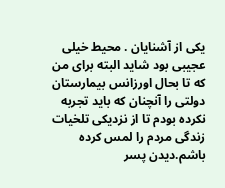یکی از آشنایان . محیط خیلی عجیبی بود شاید البته برای من که تا بحال اورزانس بیمارستان دولتی را آنچنان که باید تجربه نکرده بودم تا از نزدیکی تلخیات زندگی مردم را لمس کرده باشم.دیدن پسر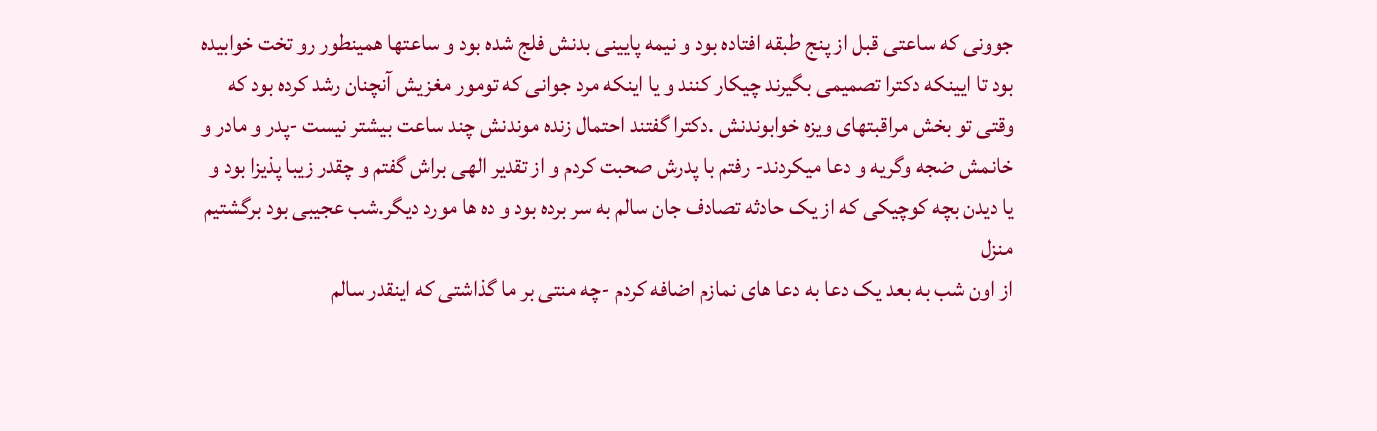جوونی که ساعتی قبل از پنج طبقه افتاده بود و نیمه پایینی بدنش فلج شده بود و ساعتها همینطور رو تخت خوابیده بود تا ایینکه دکترا تصمیمی بگیرند چیکار کنند و یا اینکه مرد جوانی که تومور مغزیش آنچنان رشد کرده بود که وقتی تو بخش مراقبتهای ویزه خوابوندنش .دکترا گفتند احتمال زنده موندنش چند ساعت بیشتر نیست -پدر و مادر و خانمش ضجه وگریه و دعا میکردند- رفتم با پدرش صحبت کردم و از تقدیر الهی براش گفتم و چقدر زیبا پذیزا بود و یا دیدن بچه کوچیکی که از یک حادثه تصادف جان سالم به سر برده بود و ده ها مورد دیگر.شب عجیبی بود برگشتیم منزل
از اون شب به بعد یک دعا به دعا های نمازم اضافه کردم -چه منتی بر ما گذاشتی که اینقدر سالم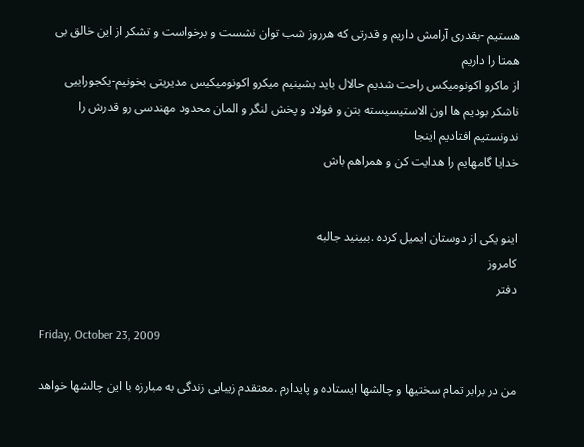هستیم -بقدری آرامش داریم و قدرتی که هرروز شب توان نشست و برخواست و تشکر از این خالق بی همتا را داریم
از ماکرو اکونومیکس راحت شدیم حالال باید بشینیم میکرو اکونومیکیس مدیریتی بخونیم-یکجوراییی ناشکر بودیم ها اون الاستیسیسته بتن و فولاد و پخش لنگر و المان محدود مهندسی رو قدرش را ندونستیم افتادیم اینجا
خدایا گامهایم را هدایت کن و همراهم باش


اینو یکی از دوستان ایمیل کرده .ببینید جالبه
کامروز
دفتر

Friday, October 23, 2009

من در برابر تمام سختیها و چالشها ایستاده و پایدارم .معتقدم زیبایی زندگی‌ به مبارزه با این چالشها خواهد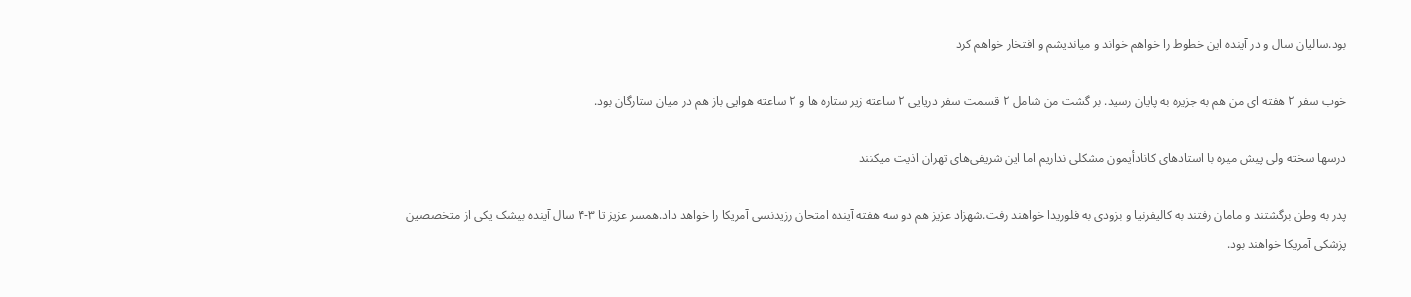بود.سالیان سال و در آینده این خطوط را خواهم خواند و میاندیشم و افتخار خواهم کرد

خوب سفر ۲ هفته ای من هم به جزیره‌ به پایان رسید. بر گشت من شامل ۲ قسمت سفر دریایی ۲ ساعته زیر ستاره ها و ۲ ساعته هوایی باز هم در میان ستارگان بود.

درسها سخته ولی‌ پیش میره با استادهای کانادأیمون مشکلی‌ نداریم اما این شریفی‌های تهران اذیت میکنند

پدر به وطن برگشتند و مامان رفتند به کالیفرنیا و بزودی به فلوریدا خواهند رفت.شهزاد عزیز هم دو سه هفته آینده امتحان رزیدنسی آمریکا را خواهد داد.همسر عزیز تا ۳-۴ سال آینده بیشک یکی‌ از متخصصین پزشکی‌ آمریکا خواهند بود.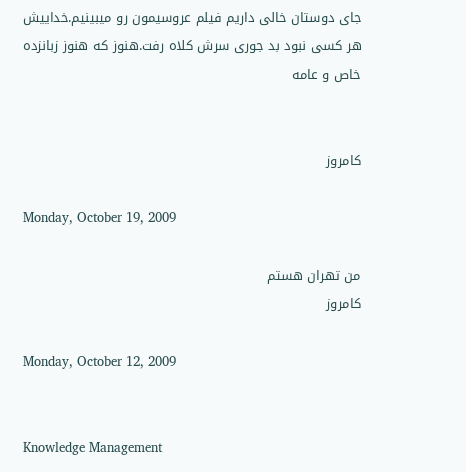جای دوستان خالی‌ داریم فیلم عروسیمون رو میبینیم.خداییش هر کسی‌ نبود بد جوری سرش کلاه رفت.هنوز که هنوز زبانزده خاص و عامه


کامروز

Monday, October 19, 2009

من تهران هستم
کامروز

Monday, October 12, 2009


Knowledge Management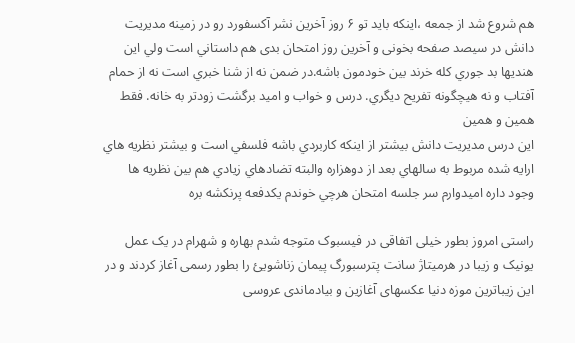هم شروع شد از جمعه ،اینکه باید تو ۶ روز آخرین نشر آکسفورد رو در زمینه مدیريت دانش در سیصد صفحه بخونی و آخرین روز امتحان بدی هم داستاني است ولي اين هنديها بد جوري كله خرند بين خودمون باشه.در ضمن نه از شنا خبري است نه از حمام آفتاب و نه هيچگونه تفريح ديگري. درس و خواب و اميد برگشت زودتر به خانه. فقط همين و همين
اين درس مديريت دانش بيشتر از اينكه كاربردي باشه فلسفي است و بيشتر نظريه هاي ارايه شده مربوط به سالهاي بعد از دوهزاره والبته تضادهاي زيادي هم بين نظريه ها وجود داره اميدوارم سر جلسه امتحان هرچي خوندم يكدفعه پرنكشه بره

راستی‌ امروز بطور خیلی‌ اتفاقی‌ در فیسبوک متوجه شدم بهاره و شهرام در یک عمل یونیک و زیبا در هرمیتاژ سانت پترسبورگ پیمان زناشویئ را بطور رسمی‌ آغاز کردند و در این زیباترین موزه دنیا عکسهای آغازین و بیادماندی عروسی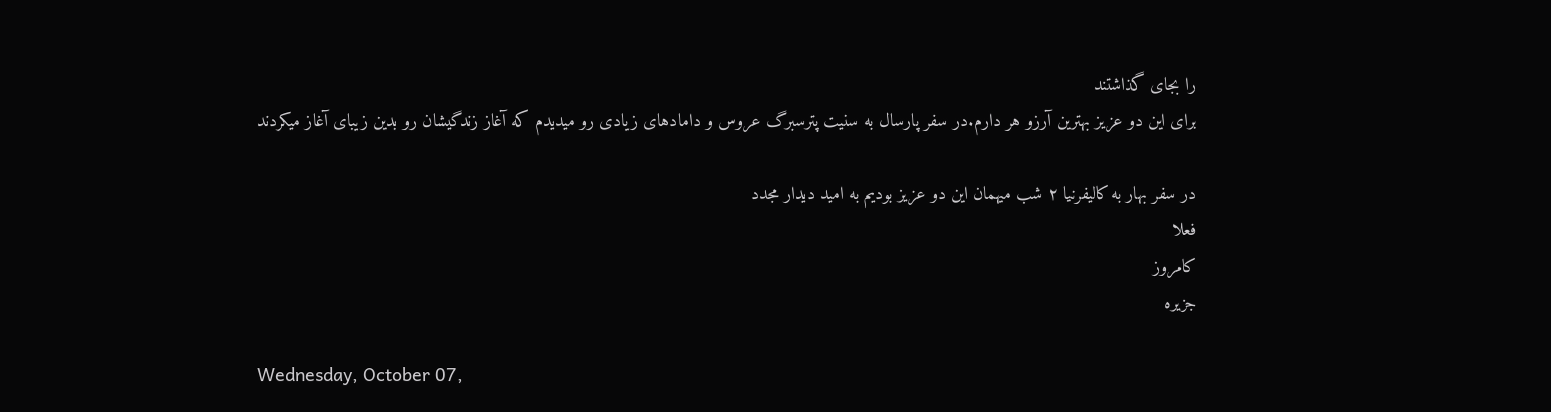را بجای گذاشتند
برای این دو عزیز بهترین آرزو هر دارم.در سفر پارسال به سنیت پترسبرگ عروس و دامادهای زیادی رو میدیدم که آغاز زندگیشان رو بدین زیبای آغاز میکردند

در سفر بهار به کالیفرنیا ۲ شب میهمان این دو عزیز بودیم به امید دیدار مجدد
فعلا
كامروز
جزيره

Wednesday, October 07,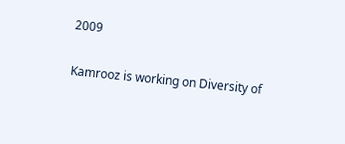2009

Kamrooz is working on Diversity of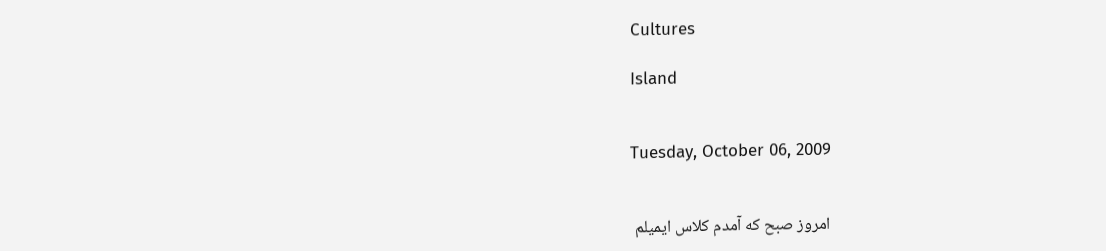Cultures

Island


Tuesday, October 06, 2009


امروز صبح که آمدم کلاس ایمیلم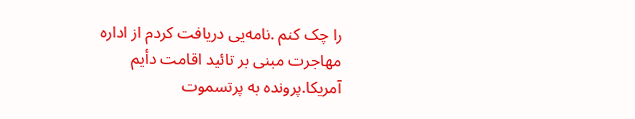را چک کنم .نامه‌یی‌ دریافت کردم از اداره مهاجرت مبنی بر تائید اقامت دأیم آمریکا.پرونده به پرتسموت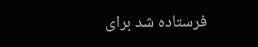فرستاده شد برای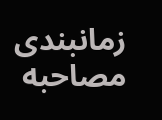زمانبندی مصاحبه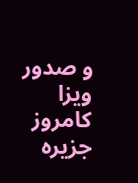و صدور ویزا
کامروز
جزیره‌